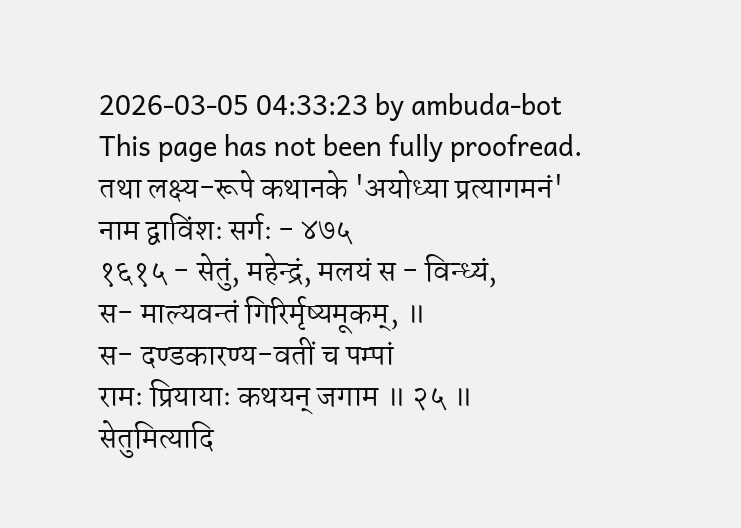2026-03-05 04:33:23 by ambuda-bot
This page has not been fully proofread.
तथा लक्ष्य-रूपे कथानके 'अयोध्या प्रत्यागमनं' नाम द्वाविंशः सर्गः - ४७५
१६१५ - सेतुं, महेन्द्रं, मलयं स - विन्ध्यं,
स- माल्यवन्तं गिरिर्मृष्यमूकम्, ॥
स- दण्डकारण्य-वतीं च पम्पां
रामः प्रियायाः कथयन् जगाम ॥ २५ ॥
सेतुमित्यादि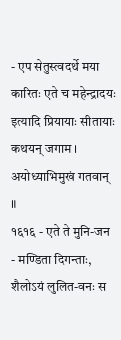- एप सेतुस्त्वदर्थे मया कारितः एते च महेन्द्रादयः
इत्यादि प्रियायाः सीतायाः कथयन् जगाम । अयोध्याभिमुखं गतवान् ॥
१६१६ - एते ते मुनि-जन - मण्डिता दिगन्ताः,
शैलोऽयं लुलित-वनः स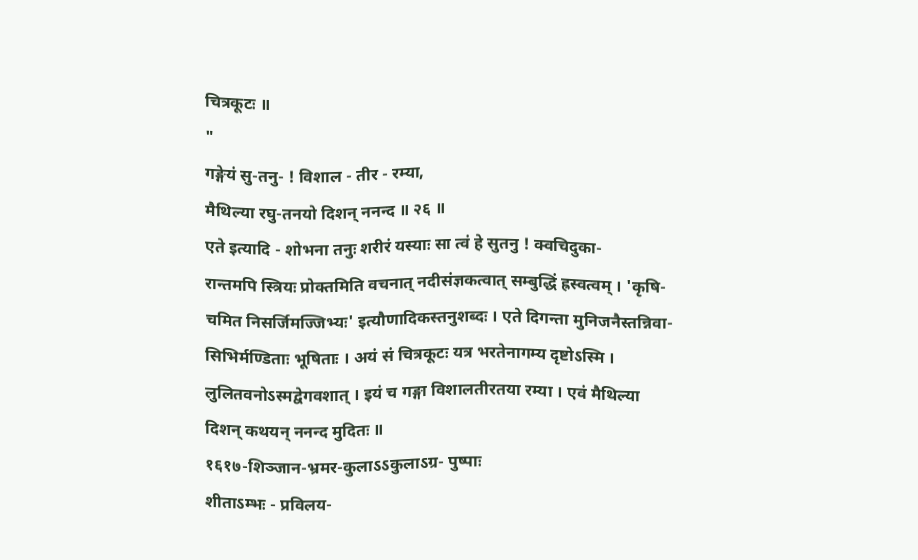चित्रकूटः ॥
"
गङ्गेयं सु-तनु- ! विशाल - तीर - रम्या,
मैथिल्या रघु-तनयो दिशन् ननन्द ॥ २६ ॥
एते इत्यादि - शोभना तनुः शरीरं यस्याः सा त्वं हे सुतनु ! क्वचिदुका-
रान्तमपि स्त्रियः प्रोक्तमिति वचनात् नदीसंज्ञकत्वात् सम्बुद्धिं ह्रस्वत्वम् । 'कृषि-
चमित निसर्जिमज्जिभ्यः' इत्यौणादिकस्तनुशब्दः । एते दिगन्ता मुनिजनैस्तन्निवा-
सिभिर्मण्डिताः भूषिताः । अयं सं चित्रकूटः यत्र भरतेनागम्य दृष्टोऽस्मि ।
लुलितवनोऽस्मद्वेगवशात् । इयं च गङ्गा विशालतीरतया रम्या । एवं मैथिल्या
दिशन् कथयन् ननन्द मुदितः ॥
१६१७-शिञ्जान-भ्रमर-कुलाऽऽकुलाऽग्र- पुष्पाः
शीताऽम्भः - प्रविलय-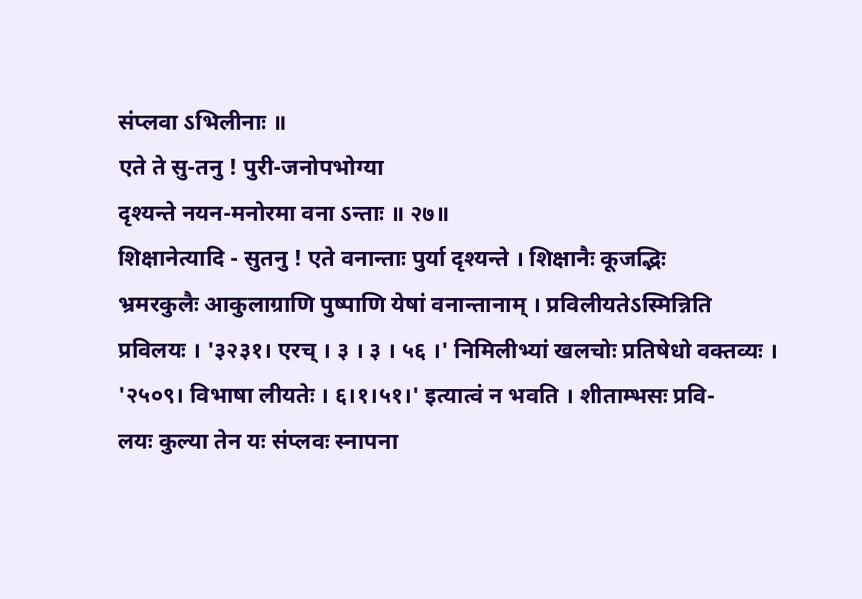संप्लवा ऽभिलीनाः ॥
एते ते सु-तनु ! पुरी-जनोपभोग्या
दृश्यन्ते नयन-मनोरमा वना ऽन्ताः ॥ २७॥
शिक्षानेत्यादि - सुतनु ! एते वनान्ताः पुर्या दृश्यन्ते । शिक्षानैः कूजद्भिः
भ्रमरकुलैः आकुलाग्राणि पुष्पाणि येषां वनान्तानाम् । प्रविलीयतेऽस्मिन्निति
प्रविलयः । '३२३१। एरच् । ३ । ३ । ५६ ।' निमिलीभ्यां खलचोः प्रतिषेधो वक्तव्यः ।
'२५०९। विभाषा लीयतेः । ६।१।५१।' इत्यात्वं न भवति । शीताम्भसः प्रवि-
लयः कुल्या तेन यः संप्लवः स्नापना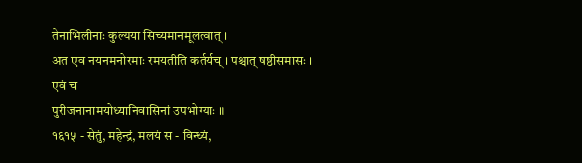तेनाभिलीनाः कुल्यया सिच्यमानमूलत्वात् ।
अत एव नयनमनोरमाः रमयतीति कर्तर्यच् । पश्चात् षष्ठीसमासः । एवं च
पुरीजनानामयोध्यानिवासिनां उपभोग्याः ॥
१६१५ - सेतुं, महेन्द्रं, मलयं स - विन्ध्यं,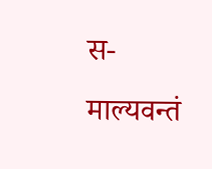स- माल्यवन्तं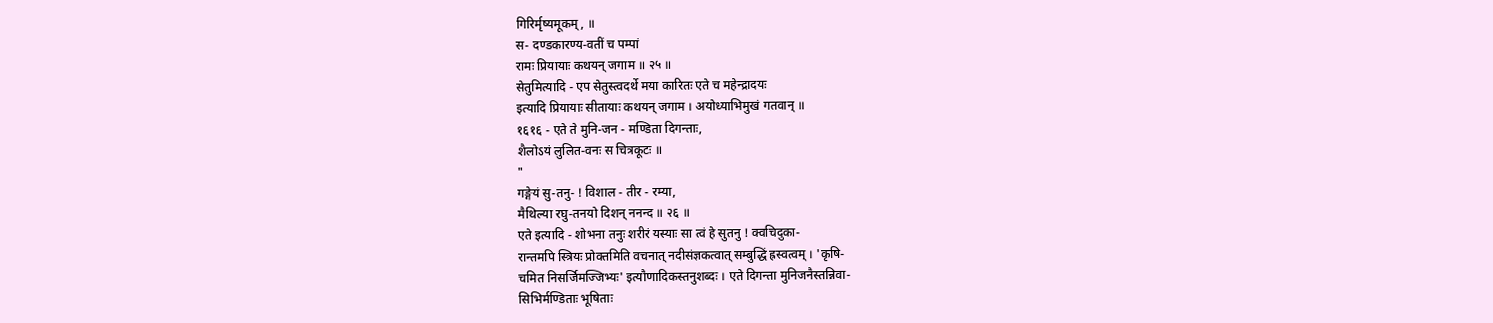गिरिर्मृष्यमूकम्, ॥
स- दण्डकारण्य-वतीं च पम्पां
रामः प्रियायाः कथयन् जगाम ॥ २५ ॥
सेतुमित्यादि - एप सेतुस्त्वदर्थे मया कारितः एते च महेन्द्रादयः
इत्यादि प्रियायाः सीतायाः कथयन् जगाम । अयोध्याभिमुखं गतवान् ॥
१६१६ - एते ते मुनि-जन - मण्डिता दिगन्ताः,
शैलोऽयं लुलित-वनः स चित्रकूटः ॥
"
गङ्गेयं सु-तनु- ! विशाल - तीर - रम्या,
मैथिल्या रघु-तनयो दिशन् ननन्द ॥ २६ ॥
एते इत्यादि - शोभना तनुः शरीरं यस्याः सा त्वं हे सुतनु ! क्वचिदुका-
रान्तमपि स्त्रियः प्रोक्तमिति वचनात् नदीसंज्ञकत्वात् सम्बुद्धिं ह्रस्वत्वम् । 'कृषि-
चमित निसर्जिमज्जिभ्यः' इत्यौणादिकस्तनुशब्दः । एते दिगन्ता मुनिजनैस्तन्निवा-
सिभिर्मण्डिताः भूषिताः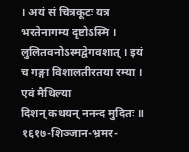। अयं सं चित्रकूटः यत्र भरतेनागम्य दृष्टोऽस्मि ।
लुलितवनोऽस्मद्वेगवशात् । इयं च गङ्गा विशालतीरतया रम्या । एवं मैथिल्या
दिशन् कथयन् ननन्द मुदितः ॥
१६१७-शिञ्जान-भ्रमर-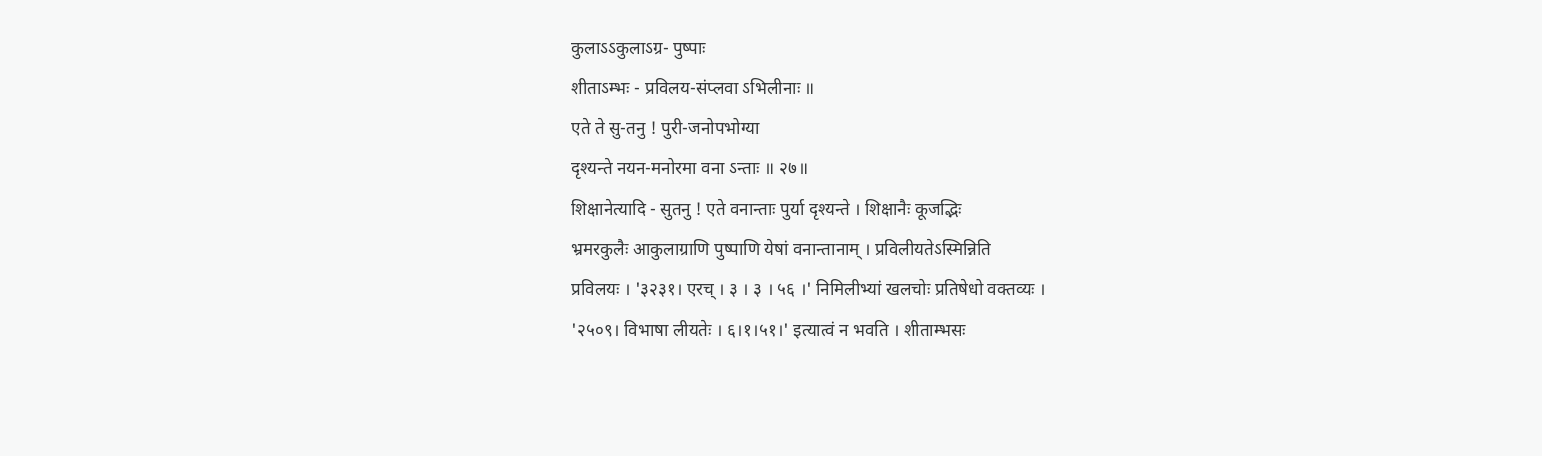कुलाऽऽकुलाऽग्र- पुष्पाः
शीताऽम्भः - प्रविलय-संप्लवा ऽभिलीनाः ॥
एते ते सु-तनु ! पुरी-जनोपभोग्या
दृश्यन्ते नयन-मनोरमा वना ऽन्ताः ॥ २७॥
शिक्षानेत्यादि - सुतनु ! एते वनान्ताः पुर्या दृश्यन्ते । शिक्षानैः कूजद्भिः
भ्रमरकुलैः आकुलाग्राणि पुष्पाणि येषां वनान्तानाम् । प्रविलीयतेऽस्मिन्निति
प्रविलयः । '३२३१। एरच् । ३ । ३ । ५६ ।' निमिलीभ्यां खलचोः प्रतिषेधो वक्तव्यः ।
'२५०९। विभाषा लीयतेः । ६।१।५१।' इत्यात्वं न भवति । शीताम्भसः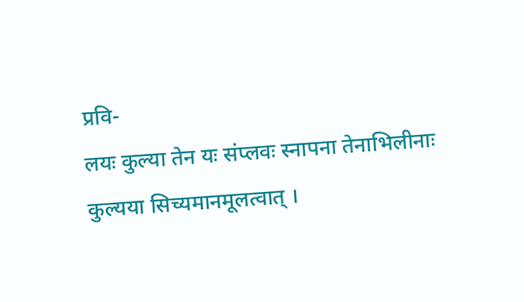प्रवि-
लयः कुल्या तेन यः संप्लवः स्नापना तेनाभिलीनाः कुल्यया सिच्यमानमूलत्वात् ।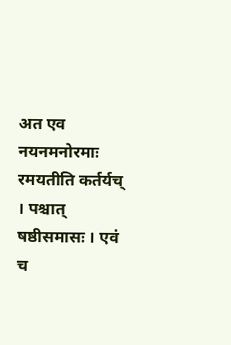अत एव नयनमनोरमाः रमयतीति कर्तर्यच् । पश्चात् षष्ठीसमासः । एवं च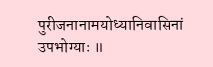पुरीजनानामयोध्यानिवासिनां उपभोग्याः ॥